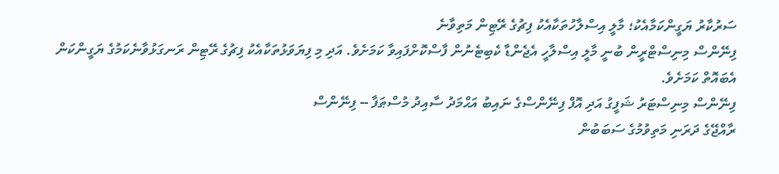ސަރުކާރު ޔަގީންކަމާއެކު؛ މާލީ އިސްލާހުތަކާއެކު ފިޗުގެ ރޭޓިން މަތިވާނެ
ފިނޭންސް މިނިސްޓްރީން ބުނީ މާލީ އިސްލާހީ އެޖެންޑާ ކެބިޓެނުން ފާސްކޮށްފައިވާ ކަމަށެވެ. އަދި މި ފިޔަވަޅުތަކާއެކު ފިޗުގެ ރޭޓިން ރަނގަޅުވާނެކަމުގެ ޔަގީންކަން އެބައޮތް ކަމަށެވެ.
ފިނޭންސް މިނިސްޓަރު ޝަފީގު އަދި އޮފް ފިނޭންސްގެ ނައިބު އަޙްމަދު ސާއިދު މުސްޠަފާ -- ފިނޭންސް
ރާއްޖޭގެ ދަރަނި މަތިވުމުގެ ސަބަބުން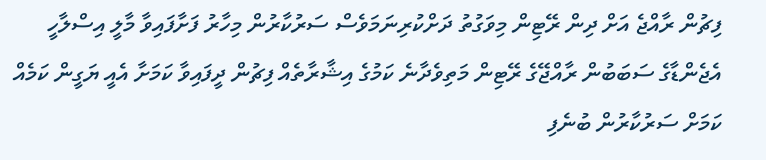ފިޗުން ރާއްޖެ އަށް ދިން ރޭޓިން މިވަގުތު ދަށްކުރިނަމަވެސް ސަރުކާރުން މިހާރު ފަށާފައިވާ މާލީ އިސްލާހީ އެޖެންޑާގެ ސަބަބުން ރާއްޖޭގެ ރޭޓިން މަތިވެދާނެ ކަމުގެ އިޝާރާތެއް ފިޗުން ދީފައިވާ ކަމަށާ އެއީ ޔަގީން ކަމެއް ކަމަށް ސަރުކާރުން ބުނެފި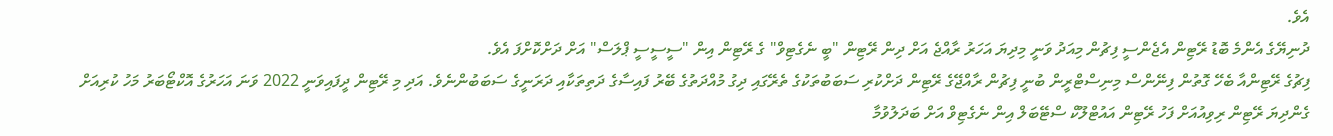އެވެ.
ދުނިޔޭގެ އެންމެ ބޮޑު ރޭޓިން އެޖެންސީ ފިޗުން މިއަދު ވަނީ މިދިޔަ އަހަރު ރާއްޖެ އަށް ދިން ރޭޓިން "ބީ ނެގެޓިވް" ގެ ރޭޓިން އިން "ސީސީސީ ޕްލަސް" އަށް ދަށްކޮށްފަ އެވެ.
ފިޗުގެ ރޭޓިންއާ ބެހޭ ގޮތުން ފިނޭންސް މިނިސްޓްރީން ބުނީ ފިޗުން ރާއްޖޭގެ ރޭޓިން ދަށްކުރި ސަބަބުތަކުގެ ތެރޭގައި ދިގު މުއްދަތުގެ ބޭރު ފައިސާގެ ދަތިތަކާއި ދަރަނީގެ ސަބަބުންނެވެ. އަދި މި ރޭޓިން ދީފައިވަނީ 2022 ވަނަ އަހަރުގެ އޮކްޓޯބަރު މަހު ކުރިއަށް ގެންދިޔަ ރޭޓިން ރިވިއުއަށް ފަހު ރޭޓިން އައުޓްލޫކް ސްޓޭބަލް އިން ނެގެޓިވް އަށް ބަދަލުވުމާ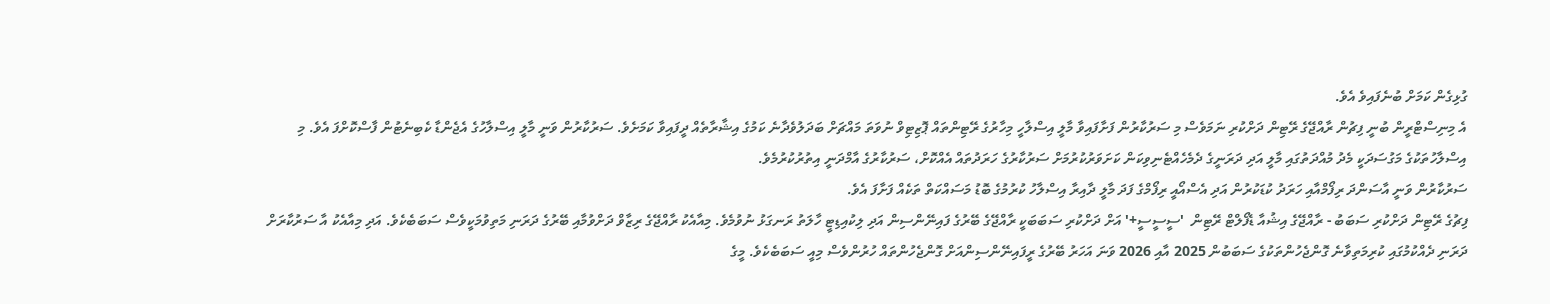ގުޅިގެން ކަމަށް ބުނެފައިވެ އެވެ.
އެ މިނިސްޓްރީން ބުނީ ފިޗުން ރާއްޖޭގެ ރޭޓިން ދަށްކުރި ނަމަވެސް މި ސަރުކާރުން ފަށާފައިވާ މާލީ އިސްލާހީ މިހާރުގެ ރޭޓިންތައް ޕޮޒިޓިވް ނުވަތަ މައްޗަށް ބަދަލުވެދާނެ ކަމުގެ އިޝާރާތެއް ދީފައިވާ ކަމަށެވެ. ސަރުކާރުން ވަނީ މާލީ އިސްލާހުގެ އެޖެންޑާ ކެބިނެޓުން ފާސްކޮށްފަ އެވެ. މި އިސްލާހުތަކުގެ މަގުސަދަކީ މެދު މުއްދަތުގައި މާލީ އަދި ދަރަނީގެ ދެމެހެއްޓެނިވިކަން ކަށަވަރުކުރުމަށް ސަރުކާރުގެ ހަރަދުތައް އެއްކޮށް، ސަރުކާރުގެ އާމްދަނީ އިތުރުކުރުމެވެ.
ސަރުކާރުން ވަނީ އާސަންދަ ރިފޯމްއާއި ހަރަދު ކުޑަކުރުން އަދި އެސްއޯއީ ރިފޯމްގެ ފަދަ މާލީ ދާއިރާ އިސްލާހު ކުރުމުގެ ބޮޑު މަސައްކަތް ތަކެއް ފަށާފަ އެވެ.
ފިޗުގެ ރޭޓިން ދަށްކުރި ސަބަބު - ރާއްޖޭގެ އިޝުއާ ޑެފޯލްޓް ރޭޓިން  'ސީސީސީ+' އަށް ދަށްކުރި ސަބަބަކީ ރާއްޖޭގެ ބޭރުގެ ފައިނޭންސިން އަދި ލިކުއިޑިޓީ ހާލަތު ރަނގަޅު ނުވުމެވެ. މިއާއެކު ރާއްޖޭގެ ރިޒާވް ދަށްވުމާއި ބޭރުގެ ދަރަނި މަތިވުމަކީވެސް ސަބަބެކެވެ. އަދި މިއާއެކު އާ ސަރުކާރަށް ދަރަނި ދެއްކުމުގައި ކުރިމަތިވާނެ ގޮންޖެހުންތަކުގެ ސަބަބުން 2025 އާއި 2026 ވަނަ އަހަރު ބޭރުގެ ރީފައިނޭންސިންއަށް ގޮންޖެހުންތައް ހުރުންވެސް މިއީ ސަބަބެކެވެ. މީގެ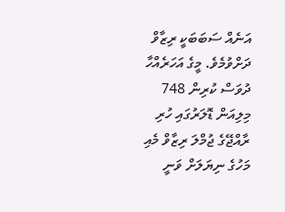އަނެއް ސަބަބަކީ ރިޒާވް ދަށްވުމެވެ. މީގެ އަހަރެއްހާ ދުވަސް ކުރިން 748 މިލިއަން ޑޮލަރުގައި ހުރި ރާއްޖޭގެ ޖުމްލަ ރިޒާވް މެއި މަހުގެ ނިޔަލަށް ވަނީ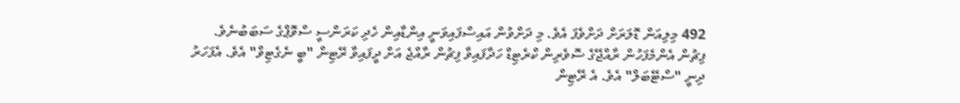492 މިލިއަން ޑޮލަރަށް ދަށްވެފަ އެވެ. މި ދަށްވުން އައިސްފައިވަނީ އިންޑާއިން ހެދި ކަރަންސީ ސްވޮޕްގެ ސަބަބުނެވެ.
ފިޗުން އެންމެފަހުން ރާއްޖޭގެ ސޮވެރިން ކްރެޓިޑް ހަދާފައިވާ ފިޗުން ރާއްޖެ އަށް ދީފައިވާ ރޭޓިން "ބީ ނެގެޓިވް" އެވެ. އެފަހަރު ދިނީ "ސްޓޭބަލް" އެވެ. އެ ރޭޓިން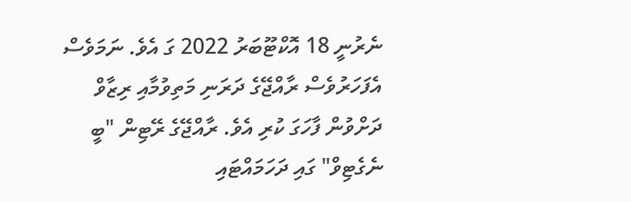ނެރުނީ 18 އޮކްޓޫބަރު 2022 ގަ އެވެ. ނަމަވެސް އެފަހަރުވެސް ރާއްޖޭގެ ދަރަނި މަތިވުމާއި ރިޒާވް ދަށްވުން ފާހަގަ ކުރި އެވެ. ރާއްޖޭގެ ރޭޓިން "ބީ ނެގެޓިވް" ގައި ދަހަމައްޓައި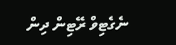ނެގެޓިވް ރޭޓިން ދިން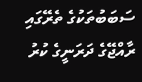ސަބަބުތަކުގެ ތެރޭގައި ރާއްޖޭގެ ދަރަނީގެ ކުރު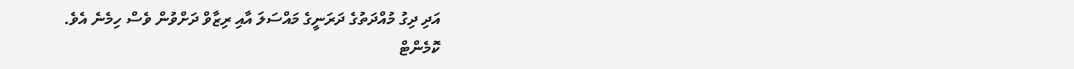އަދި ދިގު މުއްދަތުގެ ދަރަނީގެ މައްސަލަ އާއި ރިޒާވް ދަށްވުން ވެސް ހިމެނެ އެވެ.
ކޮމެންޓް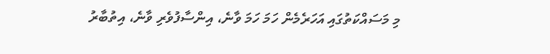މި މަސައްކަތުގައި އަހަރެމެން ހަމަ ހަމަ ވާނެ، އިންސާފުވެރި ވާނެ، އިތުބާރު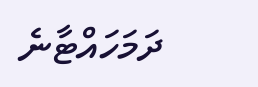ދަމަހައްޓާނެ